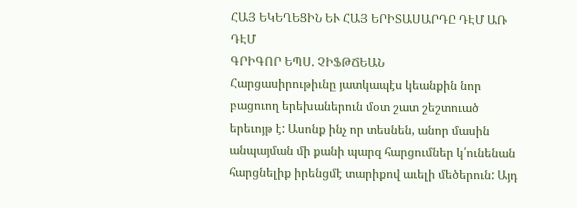ՀԱՅ ԵԿԵՂԵՑԻՆ ԵՒ ՀԱՅ ԵՐԻՏԱՍԱՐԴԸ ԴԷՄ ԱՌ ԴԷՄ
ԳՐԻԳՈՐ ԵՊՍ. ՉԻՖԹՃԵԱՆ
Հարցասիրութիւնը յատկապէս կեանքին նոր բացուող երեխաներուն մօտ շատ շեշտուած երեւոյթ է: Ասոնք ինչ որ տեսնեն, անոր մասին անպայման մի քանի պարզ հարցումներ կ՛ունենան հարցնելիք իրենցմէ տարիքով աւելի մեծերուն: Այդ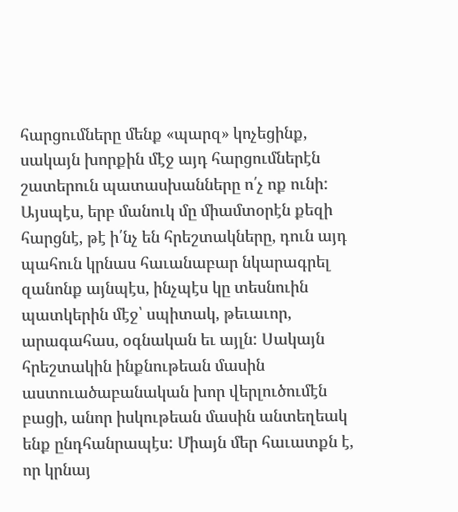հարցումները մենք «պարզ» կոչեցինք, սակայն խորքին մէջ այդ հարցումներէն շատերուն պատասխանները ո՛չ ոք ունի: Այսպէս, երբ մանուկ մը միամտօրէն քեզի հարցնէ, թէ ի՛նչ են հրեշտակները, դուն այդ պահուն կրնաս հաւանաբար նկարագրել զանոնք այնպէս, ինչպէս կը տեսնուին պատկերին մէջ՝ սպիտակ, թեւաւոր, արագահաս, օգնական եւ այլն: Սակայն հրեշտակին ինքնութեան մասին աստուածաբանական խոր վերլուծումէն բացի, անոր իսկութեան մասին անտեղեակ ենք ընդհանրապէս: Միայն մեր հաւատքն է, որ կրնայ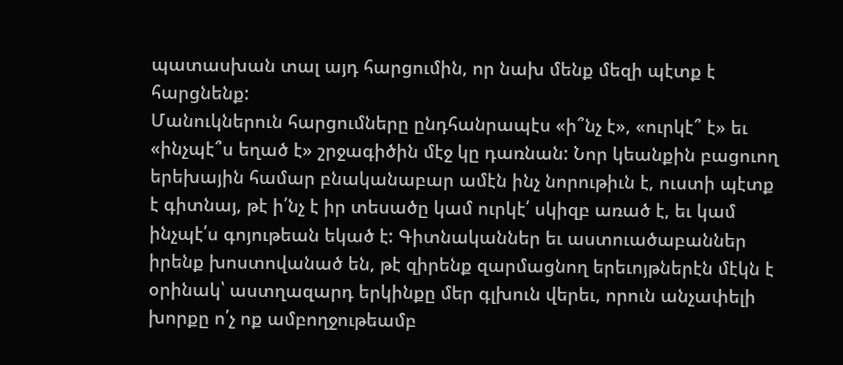պատասխան տալ այդ հարցումին, որ նախ մենք մեզի պէտք է հարցնենք:
Մանուկներուն հարցումները ընդհանրապէս «ի՞նչ է», «ուրկէ՞ է» եւ «ինչպէ՞ս եղած է» շրջագիծին մէջ կը դառնան: Նոր կեանքին բացուող երեխային համար բնականաբար ամէն ինչ նորութիւն է, ուստի պէտք է գիտնայ, թէ ի՛նչ է իր տեսածը կամ ուրկէ՛ սկիզբ առած է, եւ կամ ինչպէ՛ս գոյութեան եկած է: Գիտնականներ եւ աստուածաբաններ իրենք խոստովանած են, թէ զիրենք զարմացնող երեւոյթներէն մէկն է օրինակ՝ աստղազարդ երկինքը մեր գլխուն վերեւ, որուն անչափելի խորքը ո՛չ ոք ամբողջութեամբ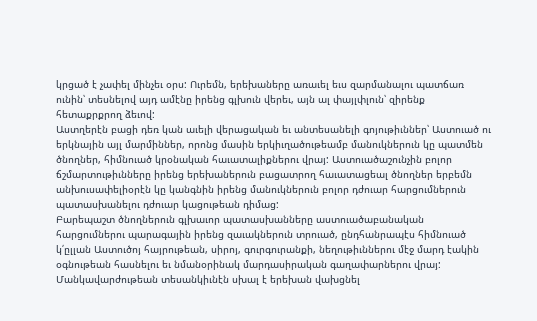կրցած է չափել մինչեւ օրս: Ուրեմն, երեխաները առաւել եւս զարմանալու պատճառ ունին՝ տեսնելով այդ ամէնը իրենց գլխուն վերեւ, այն ալ փայլփլուն՝ զիրենք հետաքրքրող ձեւով:
Աստղերէն բացի դեռ կան աւելի վերացական եւ անտեսանելի գոյութիւններ՝ Աստուած ու երկնային այլ մարմիններ, որոնց մասին երկիւղածութեամբ մանուկներուն կը պատմեն ծնողներ, հիմնուած կրօնական հաւատալիքներու վրայ: Աստուածաշունչին բոլոր ճշմարտութիւնները իրենց երեխաներուն բացատրող հաւատացեալ ծնողներ երբեմն անխուսափելիօրէն կը կանգնին իրենց մանուկներուն բոլոր դժուար հարցումներուն պատասխանելու դժուար կացութեան դիմաց:
Բարեպաշտ ծնողներուն գլխաւոր պատասխանները աստուածաբանական հարցումներու պարագային իրենց զաւակներուն տրուած, ընդհանրապէս հիմնուած կ՛ըլլան Աստուծոյ հայրութեան, սիրոյ, գուրգուրանքի, նեղութիւններու մէջ մարդ էակին օգնութեան հասնելու եւ նմանօրինակ մարդասիրական գաղափարներու վրայ: Մանկավարժութեան տեսանկիւնէն սխալ է երեխան վախցնել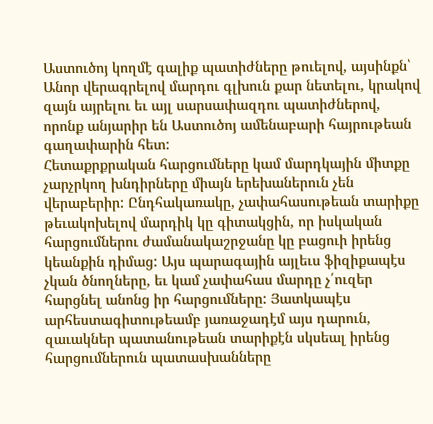Աստուծոյ կողմէ գալիք պատիժները թուելով, այսինքն՝ Անոր վերագրելով մարդու գլխուն քար նետելու, կրակով զայն այրելու եւ այլ սարսափազդու պատիժներով, որոնք անյարիր են Աստուծոյ ամենաբարի հայրութեան գաղափարին հետ:
Հետաքրքրական հարցումները կամ մարդկային միտքը չարչրկող խնդիրները միայն երեխաներուն չեն վերաբերիր: Ընդհակառակը, չափահասութեան տարիքը թեւակոխելով մարդիկ կը գիտակցին, որ իսկական հարցումներու ժամանակաշրջանը կը բացուի իրենց կեանքին դիմաց: Այս պարագային այլեւս ֆիզիքապէս չկան ծնողները, եւ կամ չափահաս մարդը չ՛ուզեր հարցնել անոնց իր հարցումները: Յատկապէս արհեստագիտութեամբ յառաջադէմ այս դարուն, զաւակներ պատանութեան տարիքէն սկսեալ իրենց հարցումներուն պատասխանները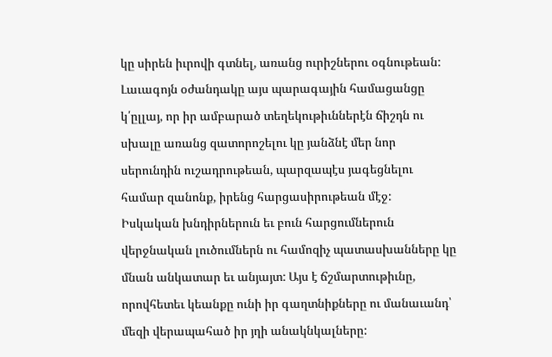կը սիրեն իւրովի գտնել, առանց ուրիշներու օգնութեան: Լաւագոյն օժանդակը այս պարագային համացանցը կ՛ըլլայ, որ իր ամբարած տեղեկութիւններէն ճիշդն ու սխալը առանց զատորոշելու կը յանձնէ մեր նոր սերունդին ուշադրութեան, պարզապէս յագեցնելու համար զանոնք, իրենց հարցասիրութեան մէջ:
Իսկական խնդիրներուն եւ բուն հարցումներուն վերջնական լուծումներն ու համոզիչ պատասխանները կը մնան անկատար եւ անյայտ: Այս է ճշմարտութիւնը, որովհետեւ կեանքը ունի իր գաղտնիքները ու մանաւանդ՝ մեզի վերապահած իր յղի անակնկալները: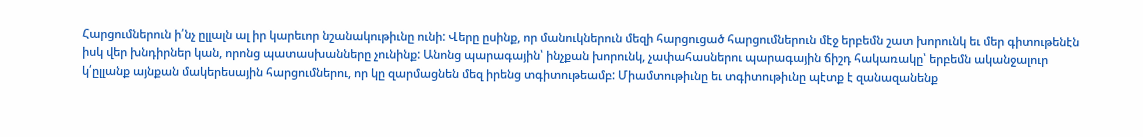Հարցումներուն ի՛նչ ըլլալն ալ իր կարեւոր նշանակութիւնը ունի: Վերը ըսինք, որ մանուկներուն մեզի հարցուցած հարցումներուն մէջ երբեմն շատ խորունկ եւ մեր գիտութենէն իսկ վեր խնդիրներ կան, որոնց պատասխանները չունինք: Անոնց պարագային՝ ինչքան խորունկ, չափահասներու պարագային ճիշդ հակառակը՝ երբեմն ականջալուր կ՛ըլլանք այնքան մակերեսային հարցումներու, որ կը զարմացնեն մեզ իրենց տգիտութեամբ: Միամտութիւնը եւ տգիտութիւնը պէտք է զանազանենք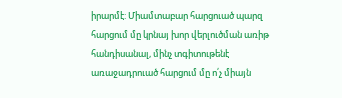իրարմէ: Միամտաբար հարցուած պարզ հարցում մը կրնայ խոր վերլուծման առիթ հանդիսանալ, մինչ տգիտութենէ առաջադրուած հարցում մը ո՛չ միայն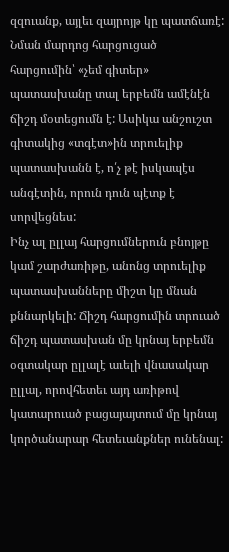զզուանք, այլեւ զայրոյթ կը պատճառէ: Նման մարդոց հարցուցած հարցումին՝ «չեմ գիտեր» պատասխանը տալ երբեմն ամէնէն ճիշդ մօտեցումն է: Ասիկա անշուշտ գիտակից «տգէտ»ին տրուելիք պատասխանն է, ո՛չ թէ իսկապէս անգէտին, որուն դուն պէտք է սորվեցնես:
Ինչ ալ ըլլայ հարցումներուն բնոյթը կամ շարժառիթը, անոնց տրուելիք պատասխանները միշտ կը մնան քննարկելի: Ճիշդ հարցումին տրուած ճիշդ պատասխան մը կրնայ երբեմն օգտակար ըլլալէ աւելի վնասակար ըլլալ, որովհետեւ այդ առիթով կատարուած բացայայտում մը կրնայ կործանարար հետեւանքներ ունենալ: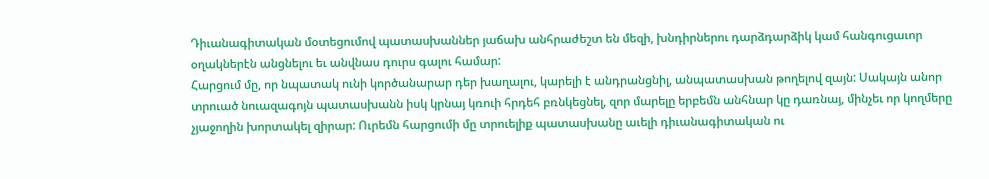Դիւանագիտական մօտեցումով պատասխաններ յաճախ անհրաժեշտ են մեզի, խնդիրներու դարձդարձիկ կամ հանգուցաւոր օղակներէն անցնելու եւ անվնաս դուրս գալու համար:
Հարցում մը, որ նպատակ ունի կործանարար դեր խաղալու, կարելի է անդրանցնիլ, անպատասխան թողելով զայն: Սակայն անոր տրուած նուազագոյն պատասխանն իսկ կրնայ կռուի հրդեհ բռնկեցնել, զոր մարելը երբեմն անհնար կը դառնայ, մինչեւ որ կողմերը չյաջողին խորտակել զիրար: Ուրեմն հարցումի մը տրուելիք պատասխանը աւելի դիւանագիտական ու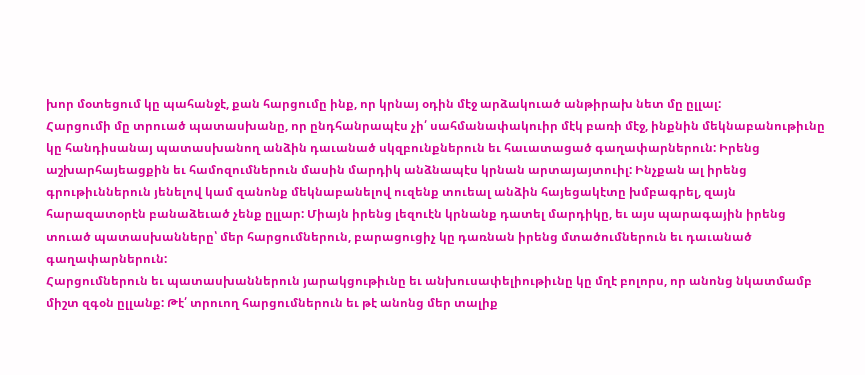խոր մօտեցում կը պահանջէ, քան հարցումը ինք, որ կրնայ օդին մէջ արձակուած անթիրախ նետ մը ըլլալ:
Հարցումի մը տրուած պատասխանը, որ ընդհանրապէս չի՛ սահմանափակուիր մէկ բառի մէջ, ինքնին մեկնաբանութիւնը կը հանդիսանայ պատասխանող անձին դաւանած սկզբունքներուն եւ հաւատացած գաղափարներուն: Իրենց աշխարհայեացքին եւ համոզումներուն մասին մարդիկ անձնապէս կրնան արտայայտուիլ: Ինչքան ալ իրենց գրութիւններուն յենելով կամ զանոնք մեկնաբանելով ուզենք տուեալ անձին հայեցակէտը խմբագրել, զայն հարազատօրէն բանաձեւած չենք ըլլար: Միայն իրենց լեզուէն կրնանք դատել մարդիկը, եւ այս պարագային իրենց տուած պատասխանները՝ մեր հարցումներուն, բարացուցիչ կը դառնան իրենց մտածումներուն եւ դաւանած գաղափարներուն:
Հարցումներուն եւ պատասխաններուն յարակցութիւնը եւ անխուսափելիութիւնը կը մղէ բոլորս, որ անոնց նկատմամբ միշտ զգօն ըլլանք: Թէ՛ տրուող հարցումներուն եւ թէ անոնց մեր տալիք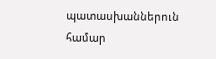պատասխաններուն համար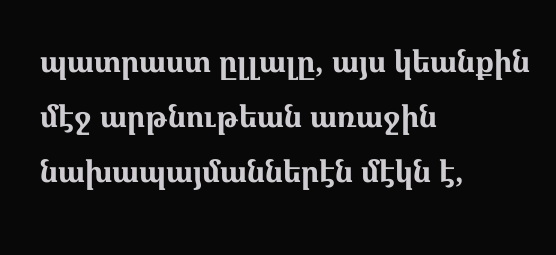պատրաստ ըլլալը, այս կեանքին մէջ արթնութեան առաջին նախապայմաններէն մէկն է,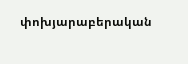փոխյարաբերական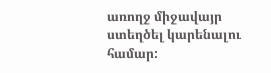առողջ միջավայր ստեղծել կարենալու համար: